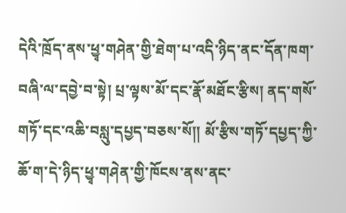དེའི་ཁྲོད་ནས་ཕྱྭ་གཤེན་གྱི་ཐེག་པ་འདི་ཉིད་ནང་དོན་ཁག་བཞི་ལ་དབྱེ་བ་སྟེ། པྲ་ལྟས་མོ་དང་རྣོ་མཐོང་རྩིས། ནད་གསོ་གཏོ་དང་འཆི་བསླུ་དཔྱད་བཅས་སོ།། མོ་རྩིས་གཏོ་དཔྱད་ཀྱི་ཆོ་ག་དེ་ཉིད་ཕྱྭ་གཤེན་གྱི་ཁོངས་ནས་ནང་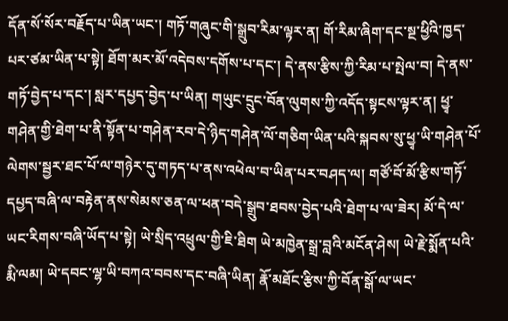དོན་སོ་སོར་བརྗོད་པ་ཡིན་ཡང་། གཏོ་གཞུང་གི་སྒྲུབ་རིམ་ལྟར་ན། གོ་རིམ་ཞིག་དང་སྔ་ཕྱིའི་ཁྱད་པར་ཙམ་ཡིན་པ་སྟེ། ཐོག་མར་མོ་འདེབས་དགོས་པ་དང་། དེ་ནས་རྩིས་ཀྱི་རིམ་པ་སྤེལ་བ། དེ་ནས་གཏོ་བྱེད་པ་དང་། སླར་དཔྱད་བྱེད་པ་ཡིན། གཡུང་དྲུང་བོན་ལུགས་ཀྱི་འདོད་སྟངས་ལྟར་ན། ཕྱྭ་གཤེན་གྱི་ཐེག་པ་ནི་སྟོན་པ་གཤེན་རབ་དེ་ཉིད་གཤེན་ལོ་གཅིག་ཡིན་པའི་སྐབས་སུ་ཕྱྭ་ཡི་གཤེན་པོ་ལེགས་སྦྱར་ཐང་པོ་ལ་གཉེར་དུ་གཏད་པ་ནས་འཕེལ་བ་ཡིན་པར་བཤད་ལ། གཙོ་བོ་མོ་རྩིས་གཏོ་དཔྱད་བཞི་ལ་བརྟེན་ནས་སེམས་ཅན་ལ་ཕན་བདེ་སྒྲུབ་ཐབས་བྱེད་པའི་ཐེག་པ་ལ་ཟེར། མོ་དེ་ལ་ཡང་རིགས་བཞི་ཡོད་པ་སྟེ། ཡེ་སྲིད་འཕྲུལ་གྱི་ཇི་ཐིག ཡེ་མཁྱེན་སྒྲ་བླའི་མངོན་ཤེས། ཡེ་རྗེ་སྨོན་པའི་རྨི་ལམ། ཡེ་དབང་ལྷ་ཡི་བཀའ་བབས་དང་བཞི་ཡིན། རྣོ་མཐོང་རྩིས་ཀྱི་བོན་སྒོ་ལ་ཡང་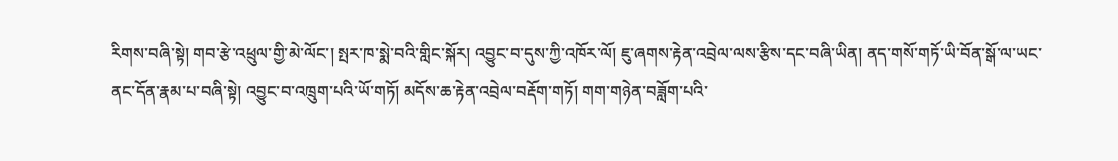རིགས་བཞི་སྟེ། གབ་རྩེ་འཕྲུལ་གྱི་མེ་ལོང་། སྤར་ཁ་སྨེ་བའི་གླིང་སྐོར། འབྱུང་བ་དུས་ཀྱི་འཁོར་ལོ། ཇུ་ཞགས་རྟེན་འབྲེལ་ལས་རྩིས་དང་བཞི་ཡིན། ནད་གསོ་གཏོ་ཡི་བོན་སྒོ་ལ་ཡང་ནང་དོན་རྣམ་པ་བཞི་སྟེ། འབྱུང་བ་འཁྲུག་པའི་ཡོ་གཏོ། མདོས་ཆ་རྟེན་འབྲེལ་བརྡོག་གཏོ། གག་གཉེན་བཟློག་པའི་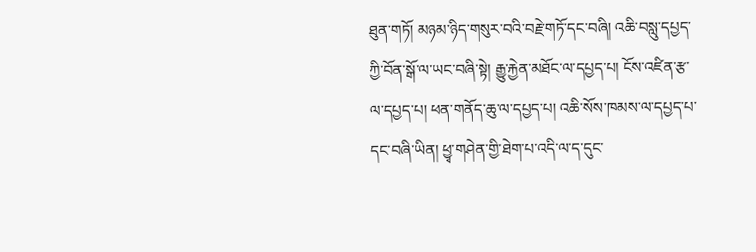ཐུན་གཏོ། མཉམ་ཉིད་གསུར་བའི་བརྗེ་གཏོ་དང་བཞི། འཆི་བསླུ་དཔྱད་ཀྱི་བོན་སྒོ་ལ་ཡང་བཞི་སྟེ། རྒྱུ་རྐྱེན་མཐོང་ལ་དཔྱད་པ། ངོས་འཛིན་རྩ་ལ་དཔྱད་པ། ཕན་གནོད་ཆུ་ལ་དཔྱད་པ། འཆི་སོས་ཁམས་ལ་དཔྱད་པ་དང་བཞི་ཡིན། ཕྱྭ་གཤེན་གྱི་ཐེག་པ་འདི་ལ་ད་དུང་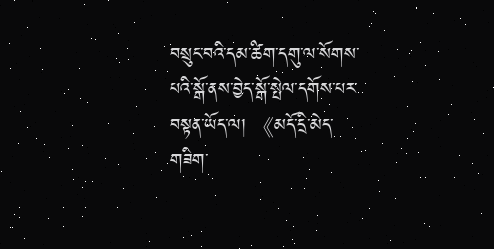བསྲུང་བའི་དམ་ཚིག་དགུ་ལ་སོགས་པའི་སྒོ་ནས་བྱེད་སྒོ་སྤེལ་དགོས་པར་བསྟན་ཡོད་ལ། 《མདོ་དྲི་མེད་གཟིག་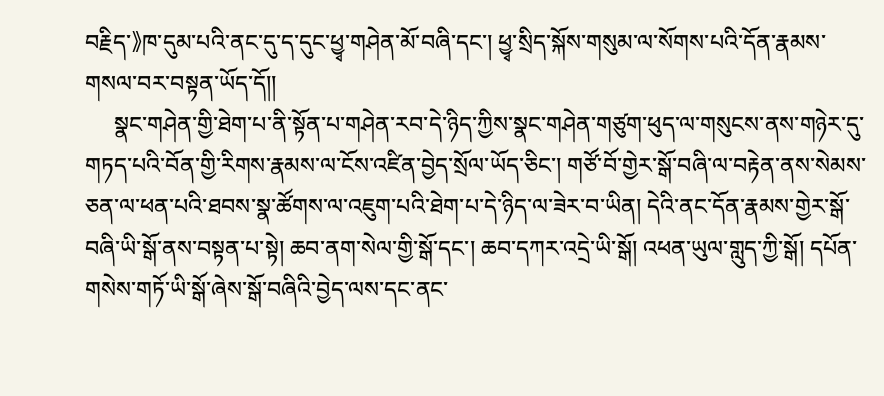བརྗིད་》ཁ་དུམ་པའི་ནང་དུ་ད་དུང་ཕྱྭ་གཤེན་མོ་བཞི་དང་། ཕྱྭ་སྲིད་སྐོས་གསུམ་ལ་སོགས་པའི་དོན་རྣམས་གསལ་བར་བསྟན་ཡོད་དོ།།
     སྣང་གཤེན་གྱི་ཐེག་པ་ནི་སྟོན་པ་གཤེན་རབ་དེ་ཉིད་ཀྱིས་སྣང་གཤེན་གཙུག་ཕུད་ལ་གསུངས་ནས་གཉེར་དུ་གཏད་པའི་བོན་གྱི་རིགས་རྣམས་ལ་ངོས་འཛིན་བྱེད་སྲོལ་ཡོད་ཅིང་། གཙོ་བོ་གྱེར་སྒོ་བཞི་ལ་བརྟེན་ནས་སེམས་ཅན་ལ་ཕན་པའི་ཐབས་སྣ་ཚོགས་ལ་འཇུག་པའི་ཐེག་པ་དེ་ཉིད་ལ་ཟེར་བ་ཡིན། དེའི་ནང་དོན་རྣམས་གྱེར་སྒོ་བཞི་ཡི་སྒོ་ནས་བསྟན་པ་སྟེ། ཆབ་ནག་སེལ་གྱི་སྒོ་དང་། ཆབ་དཀར་འདྲེ་ཡི་སྒོ། འཕན་ཡུལ་གླུད་ཀྱི་སྒོ། དཔོན་གསེས་གཏོ་ཡི་སྒོ་ཞེས་སྒོ་བཞིའི་བྱེད་ལས་དང་ནང་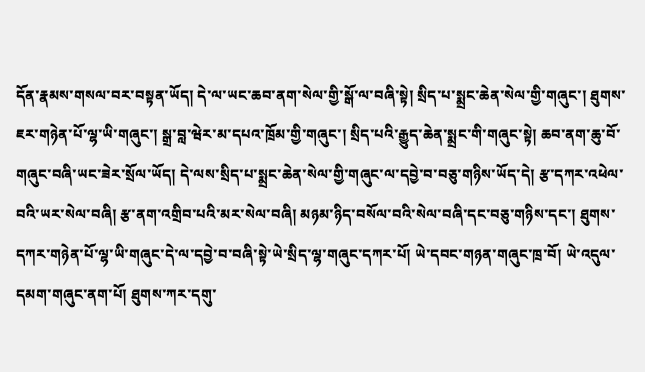དོན་རྣམས་གསལ་བར་བསྟན་ཡོད། དེ་ལ་ཡང་ཆབ་ནག་སེལ་གྱི་སྒོ་ལ་བཞི་སྟེ། སྲིད་པ་སྨྲང་ཆེན་སེལ་གྱི་གཞུང་། ཐུགས་ཇར་གཉེན་པོ་ལྷ་ཡི་གཞུང་། སྒྲ་བླ་ཝེར་མ་དཔའ་ཁྲོམ་གྱི་གཞུང་། སྲིད་པའི་རྒྱུད་ཆེན་སྨྲང་གི་གཞུང་སྟེ། ཆབ་ནག་ཆུ་བོ་གཞུང་བཞི་ཡང་ཟེར་སྲོལ་ཡོད། དེ་ལས་སྲིད་པ་སྨྲང་ཆེན་སེལ་གྱི་གཞུང་ལ་དབྱེ་བ་བཅུ་གཉིས་ཡོད་དེ། རྩ་དཀར་འཕེལ་བའི་ཡར་སེལ་བཞི། རྩ་ནག་འགྲིབ་པའི་མར་སེལ་བཞི། མཉམ་ཉིད་བསོལ་བའི་སེལ་བཞི་དང་བཅུ་གཉིས་དང་། ཐུགས་དཀར་གཉེན་པོ་ལྷ་ཡི་གཞུང་དེ་ལ་དབྱེ་བ་བཞི་སྟེ་ཡེ་སྲིད་ལྷ་གཞུང་དཀར་པོ། ཡེ་དབང་གཉན་གཞུང་ཁྲ་བོ། ཡེ་འདུལ་དམག་གཞུང་ནག་པོ། ཐུགས་ཀར་དགུ་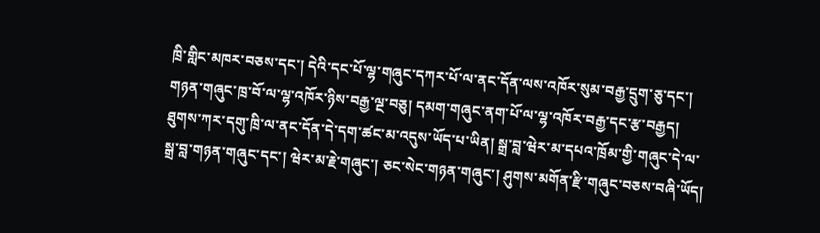ཁྲི་གླིང་མཁར་བཅས་དང་། དེའི་དང་པོ་ལྷ་གཞུང་དཀར་པོ་ལ་ནང་དོན་ལས་འཁོར་སུམ་བརྒྱ་དྲུག་ཅུ་དང་། གཉན་གཞུང་ཁྲ་བོ་ལ་ལྷ་འཁོར་ཉིས་བརྒྱ་ལྔ་བཅུ། དམག་གཞུང་ནག་པོ་ལ་ལྷ་འཁོར་བརྒྱ་དང་རྩ་བརྒྱད། ཐུགས་ཀར་དགུ་ཁྲི་ལ་ནང་དོན་དེ་དག་ཚང་མ་འདུས་ཡོད་པ་ཡིན། སྒྲ་བླ་ཝེར་མ་དཔའ་ཁྲོམ་གྱི་གཞུང་དེ་ལ་སྒྲ་བླ་གཉན་གཞུང་དང་། ཝེར་མ་རྗེ་གཞུང་། ཅང་སེང་གཉན་གཞུང་། ཤུགས་མགོན་རྫི་གཞུང་བཅས་བཞི་ཡོད།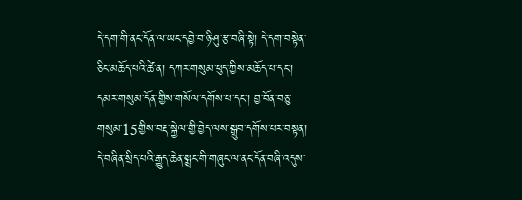དེ་དག་གི་ནང་དོན་ལ་ཡང་དབྱེ་བ་ཉི་ཤུ་རྩ་བཞི་སྟེ། དེ་དག་བསྟེན་ཅིང་མཆོད་པའི་ཚེ་ན། དཀར་གསུམ་ཕུད་ཀྱིས་མཆོད་པ་དང་། དམར་གསུམ་དོན་གྱིས་གསོལ་དགོས་པ་དང་། བྱ་བོན་བཅུ་གསུམ་15གྱིས་བརྡ་སྐྱེལ་གྱི་བྱེད་ལས་སྒྲུབ་དགོས་པར་བསྟན། དེ་བཞིན་སྲིད་པའི་རྒྱུད་ཆེན་སྨྲང་གི་གཞུང་ལ་ནང་དོན་བཞི་འདུས་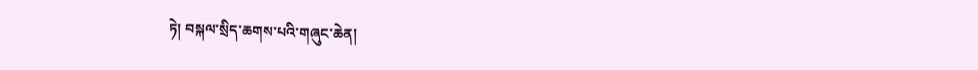ཏེ། བསྐལ་སྲིད་ཆགས་པའི་གཞུང་ཆེན།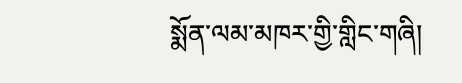སྨོན་ལམ་མཁར་གྱི་གླིང་གཞི།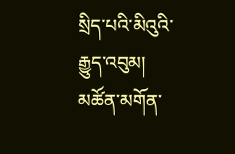སྲིད་པའི་མིའུའི་རྒྱུད་འབུམ། མཚོན་མགོན་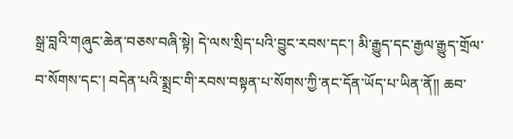སྒྲ་བླའི་གཞུང་ཆེན་བཅས་བཞི་སྟེ། དེ་ལས་སྲིད་པའི་བྱུང་རབས་དང་། མི་རྒྱུད་དང་རྒྱལ་རྒྱུད་གྲོལ་བ་སོགས་དང་། བདེན་པའི་སྨྲང་གི་རབས་བསྟན་པ་སོགས་ཀྱི་ནང་དོན་ཡོད་པ་ཡིན་ནོ།། ཆབ་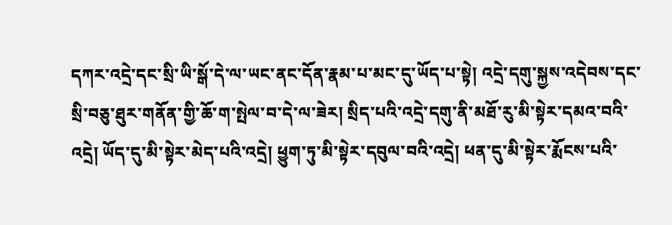དཀར་འདྲེ་དང་སྲི་ཡི་སྒོ་དེ་ལ་ཡང་ནང་དོན་རྣམ་པ་མང་དུ་ཡོད་པ་སྟེ། འདྲེ་དགུ་སྐྱས་འདེབས་དང་སྲི་བཅུ་ཐུར་གནོན་གྱི་ཆོ་ག་སྤེལ་བ་དེ་ལ་ཟེར། སྲིད་པའི་འདྲེ་དགུ་ནི་མཐོ་རུ་མི་སྟེར་དམའ་བའི་འདྲེ། ཡོད་དུ་མི་སྟེར་མེད་པའི་འདྲེ། ཕྱུག་ཏུ་མི་སྟེར་དབུལ་བའི་འདྲེ། ཕན་དུ་མི་སྟེར་རྨོངས་པའི་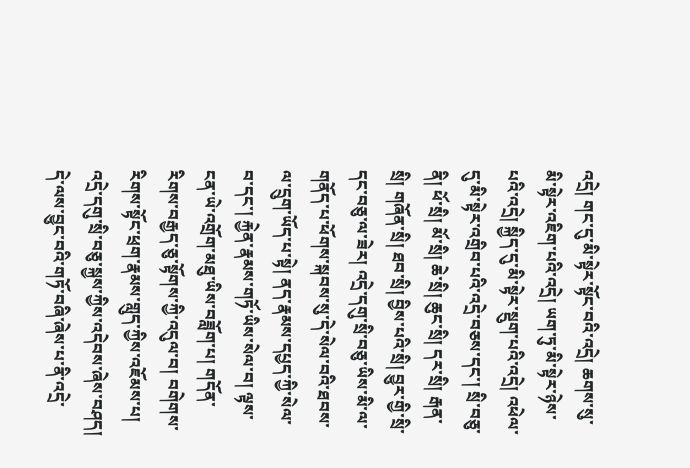འདྲེ། གང་དུ་མི་སྟེར་སྟོང་བའི་འདྲེ། ཆགས་སུ་མི་སྟེར་འཇིག་པའི་འདྲེ། ཡག་ཏུ་མི་སྟེར་ཉེས་པའི་འདྲེ། སྐྱིད་དུ་མི་སྟེར་སྡུག་པའི་འདྲེ། འཕེལ་དུ་མི་སྟེར་འགྲིབ་པའི་འདྲེ་བཅས་དང་། སྲི་བཅུ་ནི། ཕོ་སྲི། མོ་སྲི། ཆེ་སྲི། ཆུང་སྲི། དར་སྲི། རྒན་སྲི། གཞོན་སྲི། ཐབ་སྲི། བྱིས་པའི་སྲི། བྱུར་གྱི་སྲི་དང་བཅུ་ལ་ཟེར། འདྲེ་དགུ་སྲི་བཅུ་ཡིས་མི་ལ་གནོད་པ་ཕོགས་སྐབས་སུ་དེ་སེལ་བའི་ཐབས་ལ་དྲུག་ཡོད་པ་སྟེ། ནད་རྣམས་དཔྱད་ཀྱི་སེལ་བ་དང་། རྐྱེན་རྣམས་གཏོ་ཡིས་སེལ་བ། ལྟས་ངན་ཡེ་འགྲོག་མཐུ་ཡིས་བཟློག་པ། གདོན་རིགས་བརྒྱད་ཅུ་སྟོགས་ཀྱི་འདུལ་བ། བགེགས་རིགས་སྟོང་ཕྲག་རྣམས་གླུད་ཀྱིས་འཇོམས་པ། འདྲེ་དགུ་སྲི་བཅུ་སྐྱས་ཀྱིས་འདེབས་ཞེས་བཤད། དེ་ལས་བྱུང་བའི་གཏོ་བཞི་ཞེས་པ་ནི་འདྲེ་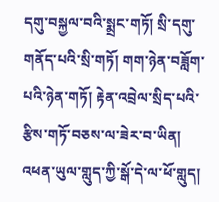དགུ་བསྐྱལ་བའི་སྨྲང་གཏོ། སྲི་དགུ་གནོད་པའི་སྲི་གཏོ། གག་ཉེན་བཟློག་པའི་ཉེན་གཏོ། རྟེན་འབྲེལ་སྲིད་པའི་རྩིས་གཏོ་བཅས་ལ་ཟེར་བ་ཡིན། འཕན་ཡུལ་གླུད་ཀྱི་སྒོ་དེ་ལ་ཕོ་གླུད།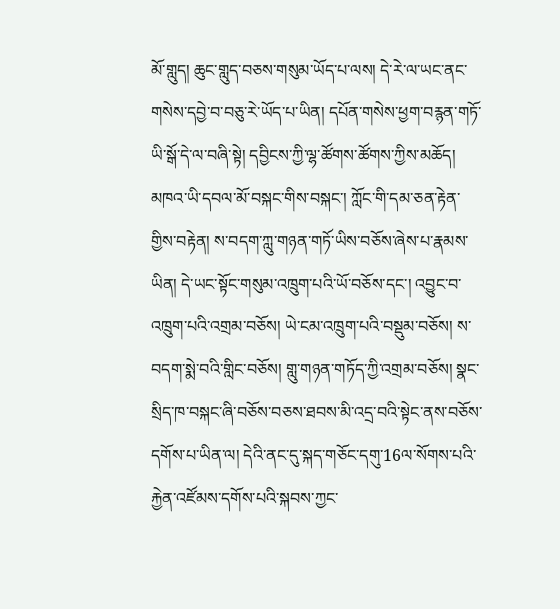མོ་གླུད། ཆུང་གླུད་བཅས་གསུམ་ཡོད་པ་ལས། དེ་རེ་ལ་ཡང་ནང་གསེས་དབྱེ་བ་བཅུ་རེ་ཡོད་པ་ཡིན། དཔོན་གསེས་ཕྱག་བརྙན་གཏོ་ཡི་སྒོ་དེ་ལ་བཞི་སྟེ། དབྱིངས་ཀྱི་ལྷ་ཚོགས་ཚོགས་ཀྱིས་མཆོད། མཁའ་ཡི་དབལ་མོ་བསྐང་གིས་བསྐང་། ཀློང་གི་དམ་ཅན་རྟེན་གྱིས་བརྟེན། ས་བདག་ཀླུ་གཉན་གཏོ་ཡིས་བཅོས་ཞེས་པ་རྣམས་ཡིན། དེ་ཡང་སྟོང་གསུམ་འཁྲུག་པའི་ཡོ་བཅོས་དང་། འབྱུང་བ་འཁྲུག་པའི་འགྲམ་བཅོས། ཡེ་ངམ་འཁྲུག་པའི་བསྡུམ་བཅོས། ས་བདག་སྨེ་བའི་གླིང་བཅོས། གླུ་གཉན་གཏོད་ཀྱི་འགྲམ་བཅོས། སྣང་སྲིད་ཁ་བསྐང་ཞི་བཅོས་བཅས་ཐབས་མི་འདྲ་བའི་སྟེང་ནས་བཅོས་དགོས་པ་ཡིན་ལ། དེའི་ནང་དུ་སྐད་གཅོང་དགུ་16ལ་སོགས་པའི་རྐྱེན་འཛོམས་དགོས་པའི་སྐབས་ཀྱང་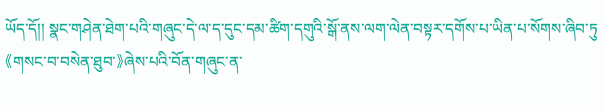ཡོད་དོ།། སྣང་གཤེན་ཐེག་པའི་གཞུང་དེ་ལ་ད་དུང་དམ་ཚིག་དགུའི་སྒོ་ནས་ལག་ལེན་བསྟར་དགོས་པ་ཡིན་པ་སོགས་ཞིབ་ཏུ《གསང་བ་བསེན་ཐུབ་》ཞེས་པའི་བོན་གཞུང་ན་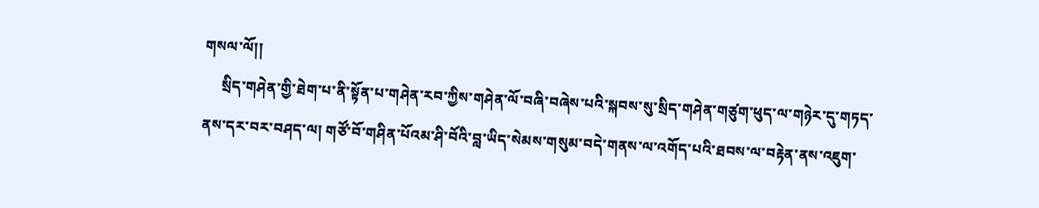གསལ་ལོ།།
     སྲིད་གཤེན་གྱི་ཐེག་པ་ནི་སྟོན་པ་གཤེན་རབ་ཀྱིས་གཤེན་ལོ་བཞི་བཞེས་པའི་སྐབས་སུ་སྲིད་གཤེན་གཙུག་ཕུད་ལ་གཉེར་དུ་གཏད་ནས་དར་བར་བཤད་ལ། གཙོ་བོ་གཤིན་པོའམ་ཤི་བོའི་བླ་ཡིད་སེམས་གསུམ་བདེ་གནས་ལ་འགོད་པའི་ཐབས་ལ་བརྟེན་ནས་འཇུག་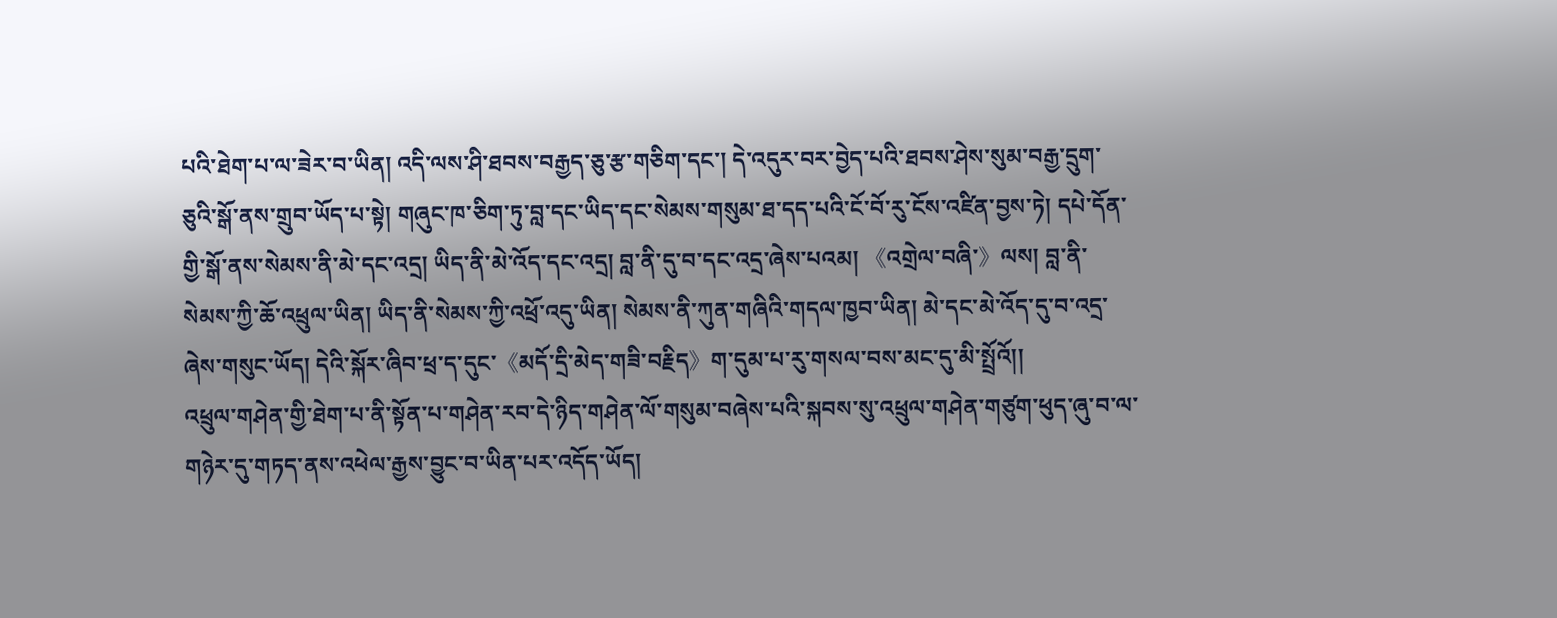པའི་ཐེག་པ་ལ་ཟེར་བ་ཡིན། འདི་ལས་ཤི་ཐབས་བརྒྱད་ཅུ་རྩ་གཅིག་དང་། དེ་འདུར་བར་བྱེད་པའི་ཐབས་ཤེས་སུམ་བརྒྱ་དྲུག་ཅུའི་སྒོ་ནས་གྲུབ་ཡོད་པ་སྟེ། གཞུང་ཁ་ཅིག་ཏུ་བླ་དང་ཡིད་དང་སེམས་གསུམ་ཐ་དད་པའི་ངོ་བོ་རུ་ངོས་འཛིན་བྱས་ཏེ། དཔེ་དོན་གྱི་སྒོ་ནས་སེམས་ནི་མེ་དང་འདྲ། ཡིད་ནི་མེ་འོད་དང་འདྲ། བླ་ནི་དུ་བ་དང་འདྲ་ཞེས་པའམ། 《འགྲེལ་བཞི་》ལས། བླ་ནི་སེམས་ཀྱི་ཆོ་འཕྲུལ་ཡིན། ཡིད་ནི་སེམས་ཀྱི་འཕྲོ་འདུ་ཡིན། སེམས་ནི་ཀུན་གཞིའི་གདལ་ཁྱབ་ཡིན། མེ་དང་མེ་འོད་དུ་བ་འདྲ་ཞེས་གསུང་ཡོད། དེའི་སྐོར་ཞིབ་ཕྲ་ད་དུང་《མདོ་དྲི་མེད་གཟི་བརྗིད》ག་དུམ་པ་རུ་གསལ་བས་མང་དུ་མི་སྤྲོའོ།།
འཕྲུལ་གཤེན་གྱི་ཐེག་པ་ནི་སྟོན་པ་གཤེན་རབ་དེ་ཉིད་གཤེན་ལོ་གསུམ་བཞེས་པའི་སྐབས་སུ་འཕྲུལ་གཤེན་གཙུག་ཕུད་ཞུ་བ་ལ་གཉེར་དུ་གཏད་ནས་འཕེལ་རྒྱས་བྱུང་བ་ཡིན་པར་འདོད་ཡོད།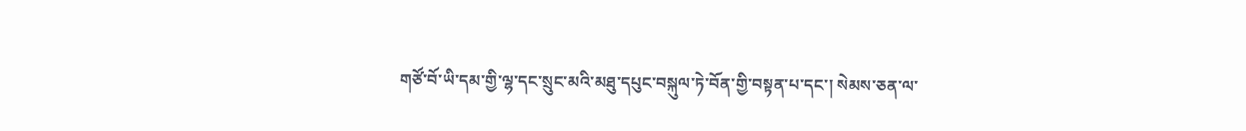གཙོ་བོ་ཡི་དམ་གྱི་ལྷ་དང་སྲུང་མའི་མཐུ་དཔུང་བསྐུལ་ཏེ་བོན་གྱི་བསྟན་པ་དང་། སེམས་ཅན་ལ་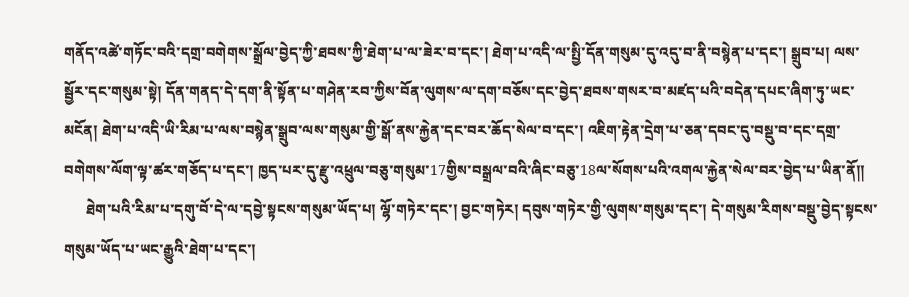གནོད་འཚེ་གཏོང་བའི་དགྲ་བགེགས་སྒྲོལ་བྱེད་ཀྱི་ཐབས་ཀྱི་ཐེག་པ་ལ་ཟེར་བ་དང་། ཐེག་པ་འདི་ལ་སྤྱི་དོན་གསུམ་དུ་འདུ་བ་ནི་བསྙེན་པ་དང་། སྒྲུབ་པ། ལས་སྦྱོར་དང་གསུམ་སྟེ། དོན་གནད་དེ་དག་ནི་སྟོན་པ་གཤེན་རབ་ཀྱིས་བོན་ལུགས་ལ་དག་བཅོས་དང་བྱེད་ཐབས་གསར་བ་མཛད་པའི་བདེན་དཔང་ཞིག་ཏུ་ཡང་མངོན། ཐེག་པ་འདི་ཡི་རིམ་པ་ལས་བསྙེན་སྒྲུབ་ལས་གསུམ་གྱི་སྒོ་ནས་རྐྱེན་དང་བར་ཆོད་སེལ་བ་དང་། འཇིག་རྟེན་དྲེག་པ་ཅན་དབང་དུ་བསྡུ་བ་དང་དགྲ་བགེགས་ལོག་ལྟ་ཚར་གཅོད་པ་དང་། ཁྱད་པར་དུ་རྫུ་འཕྲུལ་བཅུ་གསུམ་17གྱིས་བསྒྲལ་བའི་ཞིང་བཅུ་18ལ་སོགས་པའི་འགལ་རྐྱེན་སེལ་བར་བྱེད་པ་ཡིན་ནོ།།
      ཐེག་པའི་རིམ་པ་དགུ་བོ་དེ་ལ་དབྱེ་སྟངས་གསུམ་ཡོད་པ། ལྷོ་གཏེར་དང་། བྱང་གཏེར། དབུས་གཏེར་གྱི་ལུགས་གསུམ་དང་། དེ་གསུམ་རིགས་བསྡུ་བྱེད་སྟངས་གསུམ་ཡོད་པ་ཡང་རྒྱུའི་ཐེག་པ་དང་།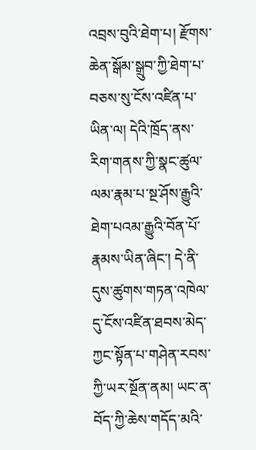འབྲས་བུའི་ཐེག་པ། རྫོགས་ཆེན་སྒོམ་སྒྲུབ་ཀྱི་ཐེག་པ་བཅས་སུ་ངོས་འཛིན་པ་ཡིན་ལ། དེའི་ཁྲོད་ནས་རིག་གནས་ཀྱི་སྣང་ཚུལ་ལམ་རྣམ་པ་སྔ་ཤོས་རྒྱུའི་ཐེག་པའམ་རྒྱུའི་བོན་པོ་རྣམས་ཡིན་ཞིང་། དེ་ནི་དུས་ཚུགས་གཏན་འཁེལ་དུ་ངོས་འཛིན་ཐབས་མེད་ཀྱང་སྟོན་པ་གཤེན་རབས་ཀྱི་ཡར་སྔོན་ནམ། ཡང་ན་བོད་ཀྱི་ཆེས་གདོད་མའི་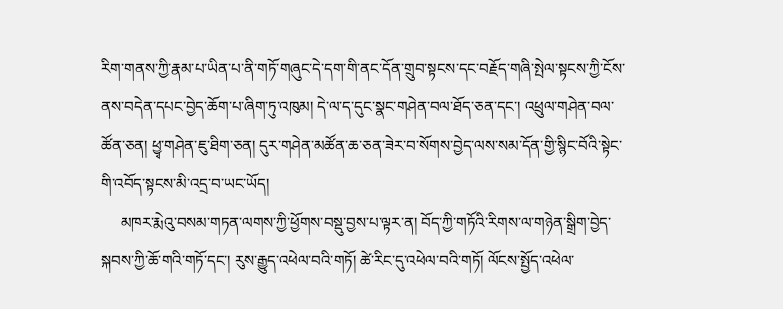རིག་གནས་ཀྱི་རྣམ་པ་ཡིན་པ་ནི་གཏོ་གཞུང་དེ་དག་གི་ནང་དོན་གྲུབ་སྟངས་དང་བརྗོད་གཞི་སྤེལ་སྟངས་ཀྱི་ངོས་ནས་བདེན་དཔང་བྱེད་ཆོག་པ་ཞིག་ཏུ་འཁུམ། དེ་ལ་ད་དུང་སྣང་གཤེན་བལ་ཐོད་ཅན་དང་། འཕྲུལ་གཤེན་བལ་ཚོན་ཅན། ཕྱྭ་གཤེན་ཇུ་ཐིག་ཅན། དུར་གཤེན་མཚོན་ཆ་ཅན་ཟེར་བ་སོགས་བྱེད་ལས་སམ་དོན་གྱི་སྙིང་བོའི་སྟེང་གི་འབོད་སྟངས་མི་འདྲ་བ་ཡང་ཡོད།
     མཁར་རྨེའུ་བསམ་གཏན་ལགས་ཀྱི་ཕྱོགས་བསྡུ་བྱས་པ་ལྟར་ན། བོད་ཀྱི་གཏོའི་རིགས་ལ་གཉེན་སྒྲིག་བྱེད་སྐབས་ཀྱི་ཆོ་གའི་གཏོ་དང་། རུས་རྒྱུད་འཕེལ་བའི་གཏོ། ཚེ་རིང་དུ་འཕེལ་བའི་གཏོ། ལོངས་སྤྱོད་འཕེལ་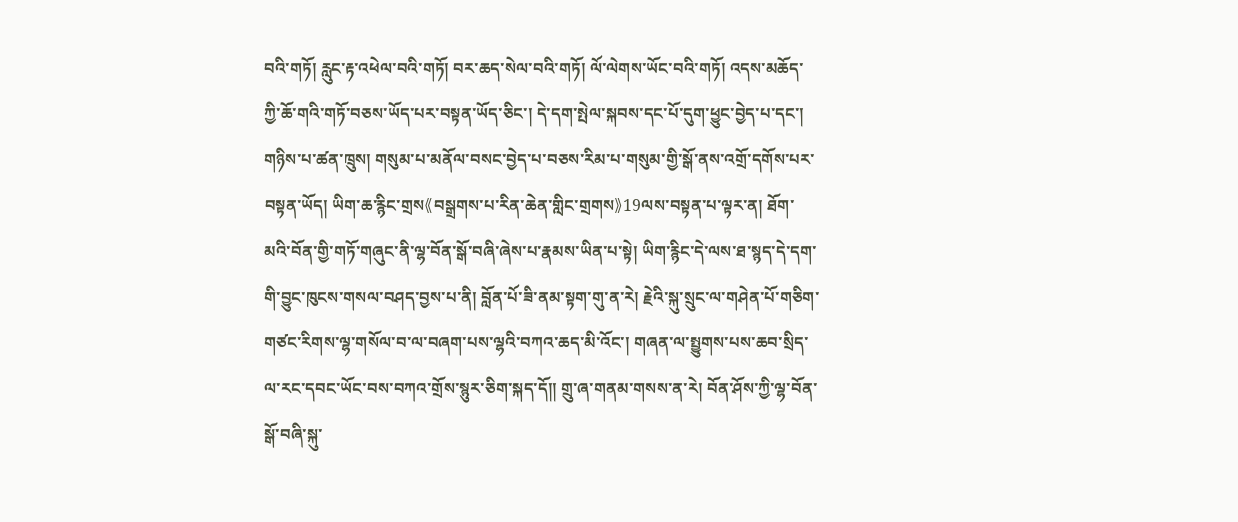བའི་གཏོ། རླུང་རྟ་འཕེལ་བའི་གཏོ། བར་ཆད་སེལ་བའི་གཏོ། ལོ་ལེགས་ཡོང་བའི་གཏོ། འདས་མཆོད་ཀྱི་ཆོ་གའི་གཏོ་བཅས་ཡོད་པར་བསྟན་ཡོད་ཅིང་། དེ་དག་སྤེལ་སྐབས་དང་པོ་དུག་ཕྱུང་བྱེད་པ་དང་། གཉིས་པ་ཚན་ཁྲུས། གསུམ་པ་མནོལ་བསང་བྱེད་པ་བཅས་རིམ་པ་གསུམ་གྱི་སྒོ་ནས་འགྲོ་དགོས་པར་བསྟན་ཡོད། ཡིག་ཆ་རྙིང་གྲས《བསྒྲགས་པ་རིན་ཆེན་གླིང་གྲགས》19ལས་བསྟན་པ་ལྟར་ན། ཐོག་མའི་བོན་གྱི་གཏོ་གཞུང་ནི་ལྷ་བོན་སྒོ་བཞི་ཞེས་པ་རྣམས་ཡིན་པ་སྟེ། ཡིག་རྙིང་དེ་ལས་ཐ་སྙད་དེ་དག་གི་བྱུང་ཁུངས་གསལ་བཤད་བྱས་པ་ནི། བློན་པོ་ཟི་ནམ་སྟག་གུ་ན་རེ། རྗེའི་སྐུ་སྲུང་ལ་གཤེན་པོ་གཅིག་གཙང་རིགས་ལྷ་གསོལ་བ་ལ་བཞག་པས་ལྷའི་བཀའ་ཆད་མི་འོང་། གཞན་ལ་སྤྱུགས་པས་ཆབ་སྲིད་ལ་རང་དབང་ཡོང་བས་བཀའ་གྲོས་སྙུར་ཅིག་སྐད་དོ།། གྲུ་ཞ་གནམ་གསས་ན་རེ། བོན་ཤོས་ཀྱི་ལྷ་བོན་སྒོ་བཞི་སྐུ་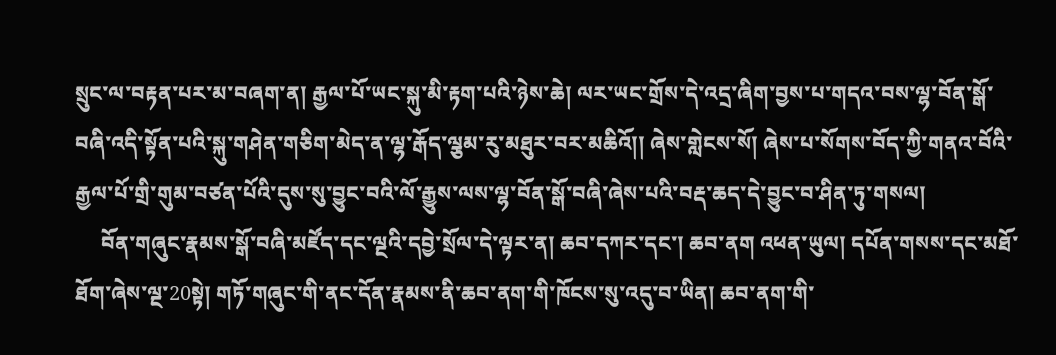སྲུང་ལ་བརྟན་པར་མ་བཞག་ན། རྒྱལ་པོ་ཡང་སྐུ་མི་རྟག་པའི་ཉེས་ཆེ། ལར་ཡང་གྲོས་དེ་འདྲ་ཞིག་བྱས་པ་གདའ་བས་ལྷ་བོན་སྒོ་བཞི་འདི་སྟོན་པའི་སྐུ་གཤེན་གཅིག་མེད་ན་ལྷ་རྒོད་ལྕམ་རུ་མཐུར་བར་མཆིའོ།། ཞེས་གླེངས་སོ། ཞེས་པ་སོགས་བོད་ཀྱི་གནའ་བོའི་རྒྱལ་པོ་གྲི་གུམ་བཙན་པོའི་དུས་སུ་བྱུང་བའི་ལོ་རྒྱུས་ལས་ལྷ་བོན་སྒོ་བཞི་ཞེས་པའི་བརྡ་ཆད་དེ་བྱུང་བ་ཤིན་ཏུ་གསལ།
     བོན་གཞུང་རྣམས་སྒོ་བཞི་མཛོད་དང་ལྔའི་དབྱེ་སྲོལ་དེ་ལྟར་ན། ཆབ་དཀར་དང་། ཆབ་ནག འཕན་ཡུལ། དཔོན་གསས་དང་མཐོ་ཐོག་ཞེས་ལྔ་20སྟེ། གཏོ་གཞུང་གི་ནང་དོན་རྣམས་ནི་ཆབ་ནག་གི་ཁོངས་སུ་འདུ་བ་ཡིན། ཆབ་ནག་གི་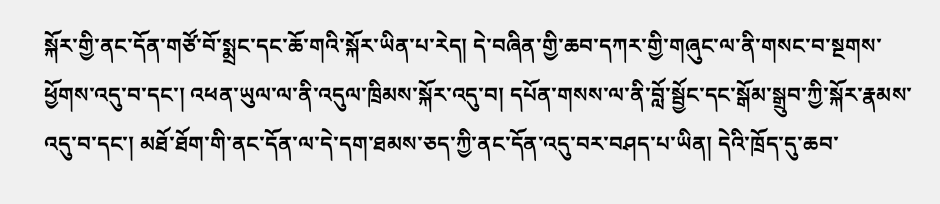སྐོར་གྱི་ནང་དོན་གཙོ་བོ་སྨྲང་དང་ཆོ་གའི་སྐོར་ཡིན་པ་རེད། དེ་བཞིན་གྱི་ཆབ་དཀར་གྱི་གཞུང་ལ་ནི་གསང་བ་སྔགས་ཕྱོགས་འདུ་བ་དང་། འཕན་ཡུལ་ལ་ནི་འདུལ་ཁྲིམས་སྐོར་འདུ་བ། དཔོན་གསས་ལ་ནི་བློ་སྦྱོང་དང་སྒོམ་སྒྲུབ་ཀྱི་སྐོར་རྣམས་འདུ་བ་དང་། མཐོ་ཐོག་གི་ནང་དོན་ལ་དེ་དག་ཐམས་ཅད་ཀྱི་ནང་དོན་འདུ་བར་བཤད་པ་ཡིན། དེའི་ཁྲོད་དུ་ཆབ་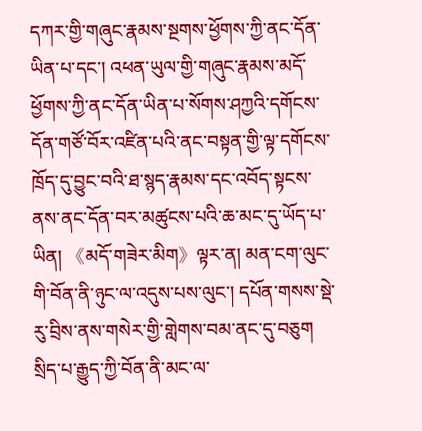དཀར་གྱི་གཞུང་རྣམས་སྔགས་ཕྱོགས་ཀྱི་ནང་དོན་ཡིན་པ་དང་། འཕན་ཡུལ་གྱི་གཞུང་རྣམས་མདོ་ཕྱོགས་ཀྱི་ནང་དོན་ཡིན་པ་སོགས་ཤཀྱའི་དགོངས་དོན་གཙོ་བོར་འཛིན་པའི་ནང་བསྟན་གྱི་ལྟ་དགོངས་ཁྲོད་དུ་བྱུང་བའི་ཐ་སྙད་རྣམས་དང་འབོད་སྟངས་ནས་ནང་དོན་བར་མཚུངས་པའི་ཆ་མང་དུ་ཡོད་པ་ཡིན། 《མདོ་གཟེར་མིག》ལྟར་ན། མན་ངག་ལུང་གི་བོན་ནི་ཉུང་ལ་འདུས་པས་ལུང་། དཔོན་གསས་སྡེ་རུ་བྲིས་ནས་གསེར་གྱི་གླེགས་བམ་ནང་དུ་བཅུག སྲིད་པ་རྒྱུད་ཀྱི་བོན་ནི་མང་ལ་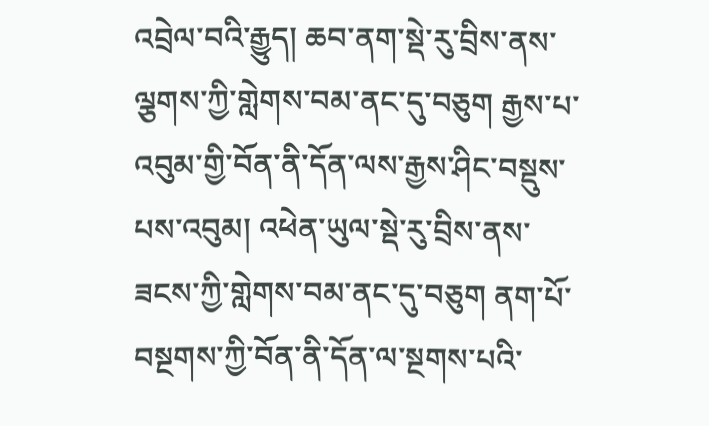འབྲེལ་བའི་རྒྱུད། ཆབ་ནག་སྡེ་རུ་བྲིས་ནས་ལྕགས་ཀྱི་གླེགས་བམ་ནང་དུ་བཅུག རྒྱས་པ་འབུམ་གྱི་བོན་ནི་དོན་ལས་རྒྱས་ཤིང་བསྡུས་པས་འབུམ། འཕེན་ཡུལ་སྡེ་རུ་བྲིས་ནས་ཟངས་ཀྱི་གླེགས་བམ་ནང་དུ་བཅུག ནག་པོ་བསྔགས་ཀྱི་བོན་ནི་དོན་ལ་སྔགས་པའི་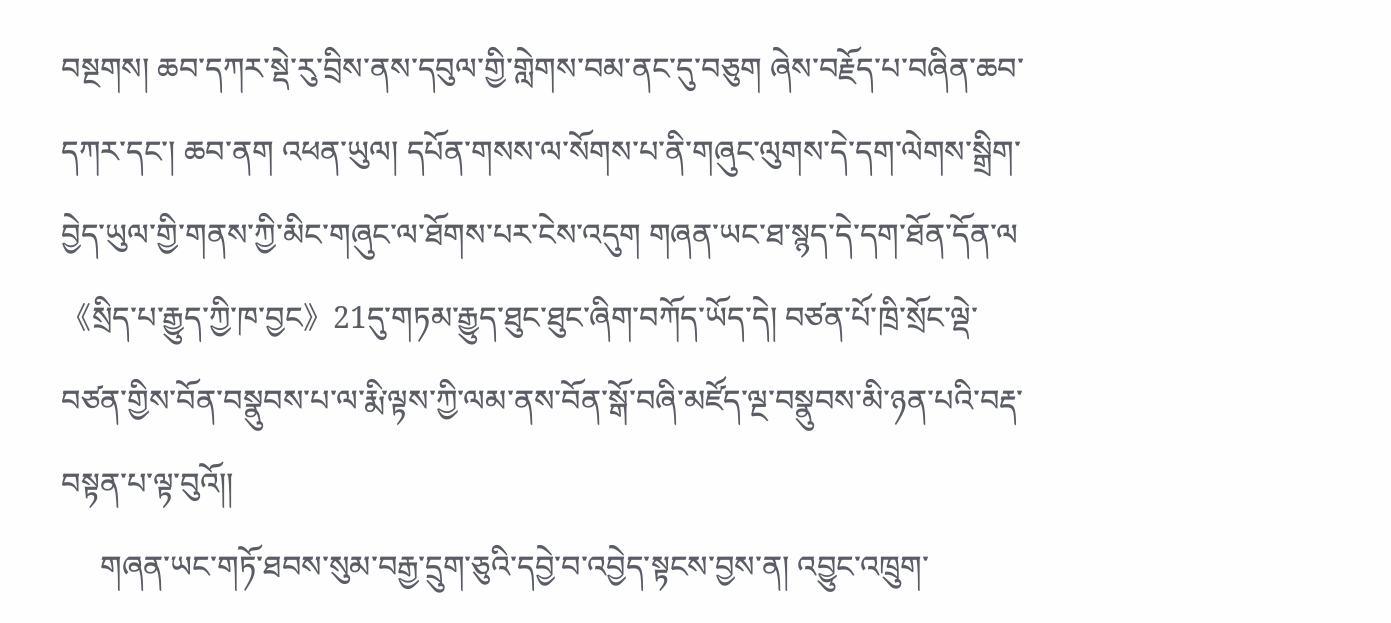བསྔགས། ཆབ་དཀར་སྡེ་རུ་བྲིས་ནས་དབུལ་གྱི་གླེགས་བམ་ནང་དུ་བཅུག ཞེས་བརྗོད་པ་བཞིན་ཆབ་དཀར་དང་། ཆབ་ནག འཕན་ཡུལ། དཔོན་གསས་ལ་སོགས་པ་ནི་གཞུང་ལུགས་དེ་དག་ལེགས་སྒྲིག་བྱེད་ཡུལ་གྱི་གནས་ཀྱི་མིང་གཞུང་ལ་ཐོགས་པར་ངེས་འདུག གཞན་ཡང་ཐ་སྙད་དེ་དག་ཐོན་དོན་ལ《སྲིད་པ་རྒྱུད་ཀྱི་ཁ་བྱང》21དུ་གཏམ་རྒྱུད་ཐུང་ཐུང་ཞིག་བཀོད་ཡོད་དེ། བཙན་པོ་ཁྲི་སྲོང་ལྡེ་བཙན་གྱིས་བོན་བསྣུབས་པ་ལ་རྨི་ལྟས་ཀྱི་ལམ་ནས་བོན་སྒོ་བཞི་མཛོད་ལྔ་བསྣུབས་མི་ཉན་པའི་བརྡ་བསྟན་པ་ལྟ་བུའོ།།
     གཞན་ཡང་གཏོ་ཐབས་སུམ་བརྒྱ་དྲུག་ཅུའི་དབྱེ་བ་འབྱེད་སྟངས་བྱས་ན། འབྱུང་འཁྲུག་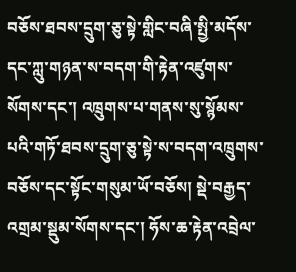བཅོས་ཐབས་དྲུག་ཅུ་སྟེ་གླིང་བཞི་སྤྱི་མདོས་དང་ཀླུ་གཉན་ས་བདག་གི་རྟེན་འཛུགས་སོགས་དང་། འཁྲུགས་པ་གནས་སུ་སྙོམས་པའི་གཏོ་ཐབས་དྲུག་ཅུ་སྟེ་ས་བདག་འཁྲུགས་བཅོས་དང་སྟོང་གསུམ་ཡོ་བཅོས། སྡེ་བརྒྱད་འགྲམ་སྡུམ་སོགས་དང་། ཧོས་ཆ་རྟེན་འབྲེལ་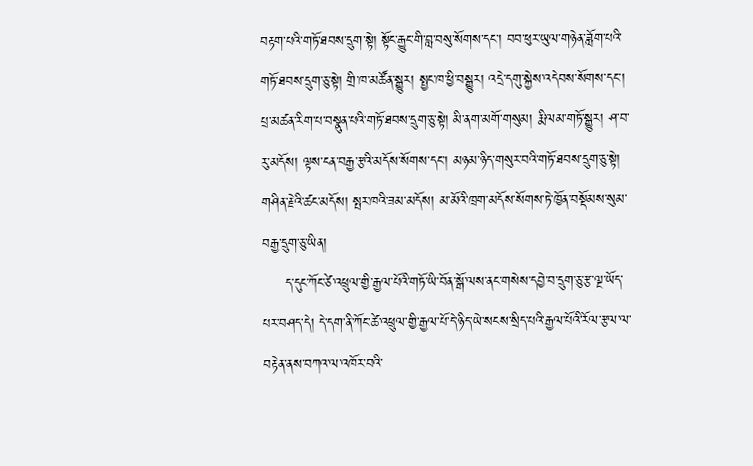བརྟག་པའི་གཏོ་ཐབས་དྲུག་སྟེ། སྟོང་རྒྱུང་གི་བླ་བསུ་སོགས་དང་། བབ་ཕུར་ཡུལ་གཉེན་ཟློག་པའི་གཏོ་ཐབས་དྲུག་ཅུ་སྟེ། གྲི་ཁ་མཚོན་སྒྱུར། སྤྱང་ཁ་ཕྱི་བསྒྱུར། འདྲེ་དགུ་སྐྱེས་འདེབས་སོགས་དང་། པྲ་མཚན་རིག་པ་བསྣུན་པའི་གཏོ་ཐབས་དྲུག་ཅུ་སྟེ། མི་ནག་མགོ་གསུམ། རྨི་ལམ་གཏོ་སྒྱུར། ཤ་བ་རུ་མདོས། ལྟས་ངན་བརྒྱ་རྩའི་མདོས་སོགས་དང་། མཉམ་ཉིད་གསུར་བའི་གཏོ་ཐབས་དྲུག་ཅུ་སྟེ། གཤིན་རྗེའི་ཚང་མདོས། སྤར་ཁའི་ཟམ་མདོས། མ་མོའི་ཁྲག་མདོས་སོགས་ཏེ་ཁྱོན་བསྡོམས་སུམ་བརྒྱ་དྲུག་ཅུ་ཡིན།
     ད་དུང་ཀོང་ཙེ་འཕྲུལ་གྱི་རྒྱལ་པོའི་གཏོ་ཡི་བོན་སྒོ་ལས་ནང་གསེས་དབྱེ་བ་དྲུག་ཅུ་རྩ་ལྔ་ཡོད་པར་བཤད་དེ། དེ་དག་ནི་ཀོང་ཚེ་འཕྲུལ་གྱི་རྒྱལ་པོ་དེ་ཉིད་ཡེ་སངས་སྲིད་པའི་རྒྱལ་པོའི་རོལ་རྩལ་ལ་བརྟེན་ནས་བཀའ་ལ་འཁོར་བའི་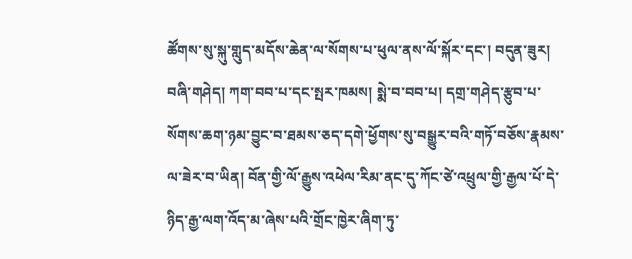ཚོགས་སུ་སྐུ་གླུད་མདོས་ཆེན་ལ་སོགས་པ་ཕུལ་ནས་ལོ་སྐོར་དང་། བདུན་ཟུར། བཞི་གཤེད། ཀག་བབ་པ་དང་སྤར་ཁམས། སྨེ་བ་བབ་པ། དགྲ་གཤེད་རྩུབ་པ་སོགས་ཆག་ཉམ་བྱུང་བ་ཐམས་ཅད་དགེ་ཕྱོགས་སུ་བསྒྱུར་བའི་གཏོ་བཅོས་རྣམས་ལ་ཟེར་བ་ཡིན། བོན་གྱི་ལོ་རྒྱུས་འཕེལ་རིམ་ནང་དུ་ཀོང་ཙེ་འཕྲུལ་གྱི་རྒྱལ་པོ་དེ་ཉིད་རྒྱ་ལག་འོད་མ་ཞེས་པའི་གྲོང་ཁྱེར་ཞིག་ཏུ་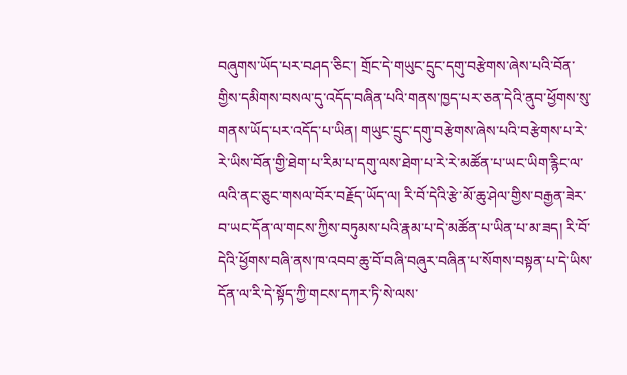བཞུགས་ཡོད་པར་བཤད་ཅིང་། གྲོང་དེ་གཡུང་དྲུང་དགུ་བརྩེགས་ཞེས་པའི་བོན་གྱིས་དམིགས་བསལ་དུ་འདོད་བཞིན་པའི་གནས་ཁྱད་པར་ཅན་དེའི་ནུབ་ཕྱོགས་སུ་གནས་ཡོད་པར་འདོད་པ་ཡིན། གཡུང་དྲུང་དགུ་བརྩེགས་ཞེས་པའི་བརྩེགས་པ་རེ་རེ་ཡིས་བོན་གྱི་ཐེག་པ་རིམ་པ་དགུ་ལས་ཐེག་པ་རེ་རེ་མཚོན་པ་ཡང་ཡིག་རྙིང་ལ་ལའི་ནང་ཅུང་གསལ་བོར་བརྗོད་ཡོད་ལ། རི་བོ་དེའི་རྩེ་མོ་ཆུ་ཤེལ་གྱིས་བརྒྱན་ཟེར་བ་ཡང་དོན་ལ་གངས་ཀྱིས་བཏུམས་པའི་རྣམ་པ་དེ་མཚོན་པ་ཡིན་པ་མ་ཟད། རི་བོ་དེའི་ཕྱོགས་བཞི་ནས་ཁ་འབབ་ཆུ་བོ་བཞི་བཞུར་བཞིན་པ་སོགས་བསྟན་པ་དེ་ཡིས་དོན་ལ་རི་དེ་སྟོད་ཀྱི་གངས་དཀར་ཏི་སེ་ལས་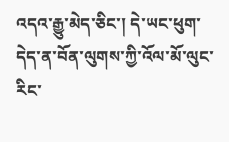འདའ་རྒྱུ་མེད་ཅིང་། དེ་ཡང་ཕུག་དེད་ན་བོན་ལུགས་ཀྱི་འོལ་མོ་ལུང་རིང་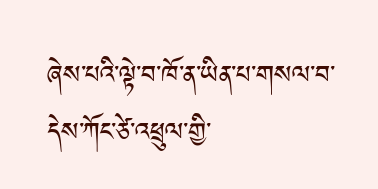ཞེས་པའི་ལྟེ་བ་ཁོ་ན་ཡིན་པ་གསལ་བ་དེས་ཀོང་ཙེ་འཕྲུལ་གྱི་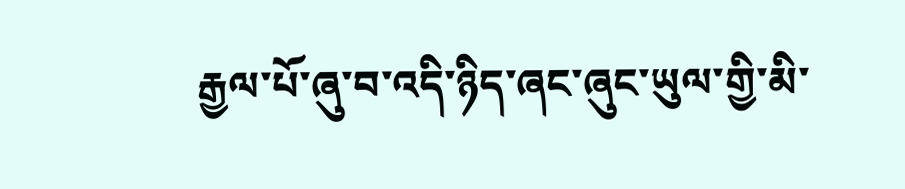རྒྱལ་པོ་ཞུ་བ་འདི་ཉིད་ཞང་ཞུང་ཡུལ་གྱི་མི་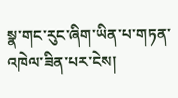སྣ་གང་རུང་ཞིག་ཡིན་པ་གཏན་འཁེལ་ཟིན་པར་ངེས།